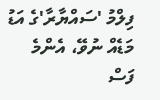ފިލްމު 'ސައްޔާރާ'ގެ އަޑު މަޑެއް ނުވޭ، އެންމެ ފަސް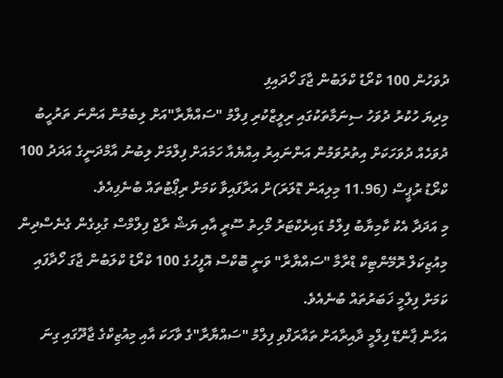ދުވަހުން 100 ކްރޯޑު ކްލަބުން ޖާގަ ހޯދައިފި
މިދިޔަ ހުކުރު ދުވަހު ސިނަމާތަކުގައި ރިލީޒްކުރި ފިލްމު "ސައްޔާރާ"އަށް ލިބެމުން އަންނަ ތަރުހީބު ދުވަހެއް ދުވަހަކަށް އިތުރުވަމުން އަންނައިރު އިއްޔެއާ ހަމައަށް ފިލްމަށް ލިބުނު އާމްދަނީގެ އަދަދު 100 ކްރޯޑު ރުޕީސް (11.96 މިލިއަން ޑޮލަރަ)ށް އަރާފައިވާ ކަމަށް ރިޕޯޓުތައް ބުނެފިއެވެ.
މި އަދަދާ އެކު ކާމިޔާބު ފިލްމު ޑައިރެކްޓަރު މޯހިތު ސޫރީ އާއި ޔަޝް ރާޖް ފިލްމްސް ގުޅިގެން ގެނެސްދިން މިއުޒިކަލް ރޮމޭންޓިކް ޑްރާމާ "ސައްޔާރާ" ވަނީ ބޮކްސް އޮފީހުގެ 100 ކްރޯޑު ކްލަބުން ޖާގަ ހޯދާފައި ކަމަށް ފިލްމީ ޚަބަރުތައް ބުނެއެވެ.
އަހާން ޕާންޑޭ ފިލްމީ ދާއިރާއަށް ތައާރަފްވި ފިލްމު "ސައްޔާރާ"ގެ ވާހަކަ އާއި މިއުޒިކްގެ ޖާދޫގައި ގިނަ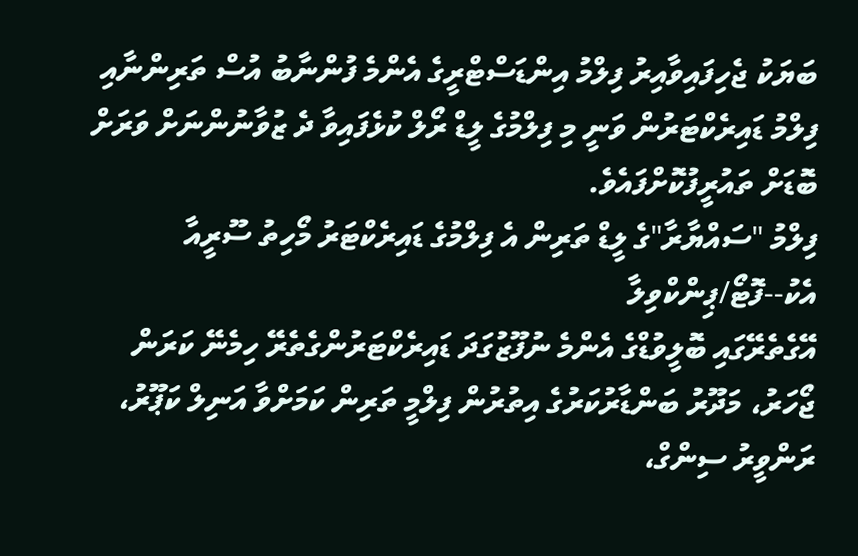ބަޔަކު ޖެހިފައިވާއިރު ފިލްމު އިންޑަސްޓްރީގެ އެންމެ ފުންނާބު އުސް ތަރިންނާއި ފިލްމު ޑައިރެކްޓަރުން ވަނީ މި ފިލްމުގެ ލީޑް ރޯލް ކުޅެފައިވާ ދެ ޒުވާނުންނަށް ވަރަށް ބޮޑަށް ތައުރީފުކޮށްފައެވެ.
ފިލްމު "ސައްޔާރާ"ގެ ލީޑް ތަރިން އެ ފިލްމުގެ ޑައިރެކްޓަރު މޯހިތު ސޫރީއާ އެކު--ފޮޓޯ/ޕިންކްވިލާ
އޭގެތެރޭގައި ބޮލީވުޑްގެ އެންމެ ނުފޫޒުގަދަ ޑައިރެކްޓަރުންގެތެރޭ ހިމެނޭ ކަރަން ޖޯހަރު، މަދޫރު ބަންޑާރުކަރުގެ އިތުރުން ފިލްމީ ތަރިން ކަމަށްވާ އަނިލް ކަޕޫރު، ރަންވީރު ސިންގް،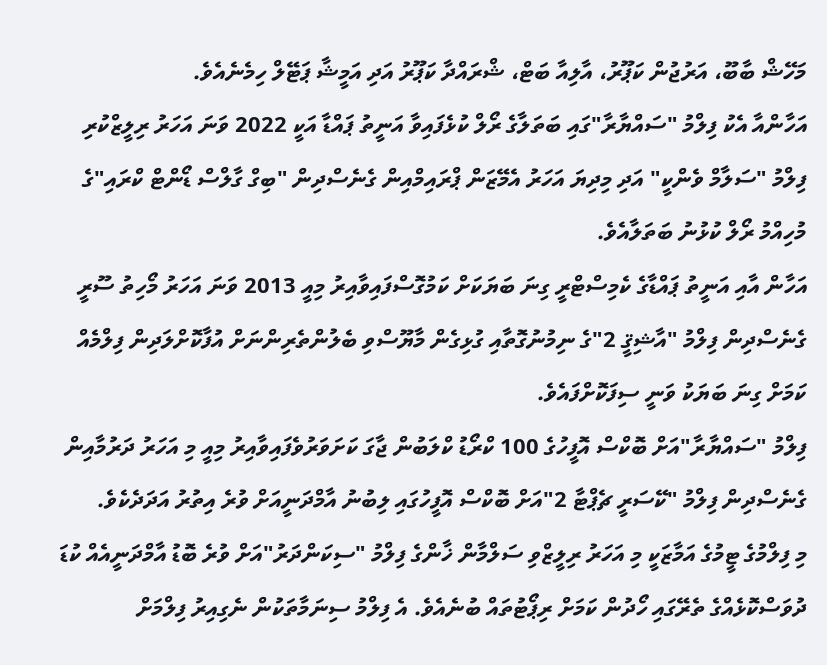މަހޭޝް ބާބޫ، އަރުޖުން ކަޕޫރު، އާލިއާ ބަޓް، ޝްރައްދާ ކަޕޫރު އަދި އަމީޝާ ޕަޓޭލް ހިމެނެއެވެ.
އަހާންއާ އެކު ފިލްމު "ސައްޔާރާ"ގައި ބަތަލާގެ ރޯލް ކުޅެފައިވާ އަނީތު ޕައްޑާ އަކީ 2022 ވަނަ އަހަރު ރިލީޒްކުރި ފިލްމު "ސަލާމް ވެންކީ" އަދި މިދިޔަ އަހަރު އެމޭޒަން ޕްރައިމްއިން ގެނެސްދިން "ބިގް ގާލްސް ޑޯންޓް ކްރައި"ގެ މުހިއްމު ރޯލް ކުޅުނު ބަތަލާއެވެ.
އަހާން އާއި އަނީތު ޕައްޑާގެ ކެމިސްޓްރީ ގިނަ ބަޔަކަށް ކަމުގޮސްފައިވާއިރު މިއީ 2013 ވަނަ އަހަރު މޯހިތު ސޫރީ ގެނެސްދިން ފިލްމު "އާޝިޤީ 2"ގެ ނިމުނުގޮތާއި ގުޅިގެން މާޔޫސްވި ބެލުންތެރިންނަށް އުފާކޮށްލަދިން ފިލްމެއް ކަމަށް ގިނަ ބަޔަކު ވަނީ ސިފަކޮށްފައެވެ.
ފިލްމު "ސައްޔާރާ"އަށް ބޮކްސް އޮފީހުގެ 100 ކްރޯޑު ކްލަބުން ޖާގަ ކަށަވަރުވެފައިވާއިރު މިއީ މި އަހަރު ދަރުމާއިން ގެނެސްދިން ފިލްމު "ކޭސަރީ ޗެޕްޓާ 2"އަށް ބޮކްސް އޮފީހުގައި ލިބުނު އާމްދަނީއަށް ވުރެ އިތުރު އަދަދެކެވެ.
މި ފިލްމުގެ ޓީމުގެ އަމާޒަކީ މި އަހަރު ރިލީޒްވި ސަލްމާން ޚާންގެ ފިލްމު "ސިކަންދަރު"އަށް ވުރެ ބޮޑު އާމްދަނީއެއް ކުޑަ ދުވަސްކޮޅެއްގެ ތެރޭގައި ހޯދުން ކަމަށް ރިޕޯޓުތައް ބުނެއެވެ. އެ ފިލްމު ސިނަމާތަކުން ނެގިއިރު ފިލްމަށް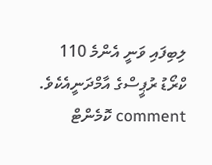ލިބިފައި ވަނީ އެންމެ 110 ކްރޯޑު ރުޕީސްގެ އާމްދަނީއެކެވެ.
comment ކޮމެންޓް